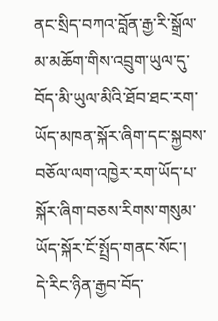ནང་སྲིད་བཀའ་བློན་རྒྱ་རི་སྒྲོལ་མ་མཆོག་གིས་འབྲུག་ཡུལ་དུ་བོད་མི་ཡུལ་མིའི་ཐོབ་ཐང་རག་ཡོད་མཁན་སྐོར་ཞིག་དང་སྐྱབས་བཅོལ་ལག་འཁྱེར་རག་ཡོད་པ་སྐོར་ཞིག་བཅས་རིགས་གསུམ་ཡོད་སྐོར་ངོ་སྤྲོད་གནང་སོང་།
དེ་རིང་ཉིན་རྒྱབ་བོད་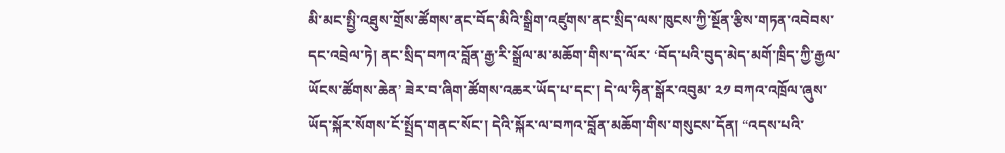མི་མང་སྤྱི་འཐུས་གྲོས་ཚོགས་ནང་བོད་མིའི་སྒྲིག་འཛུགས་ནང་སྲིད་ལས་ཁུངས་ཀྱི་སྔོན་རྩིས་གཏན་འབེབས་དང་འབྲེལ་ཏེ། ནང་སྲིད་བཀའ་བློན་རྒྱ་རི་སྒྲོལ་མ་མཆོག་གིས་ད་ལོར་ ‘བོད་པའི་བུད་མེད་མགོ་ཁྲིད་ཀྱི་རྒྱལ་ཡོངས་ཚོགས་ཆེན’ ཟེར་བ་ཞིག་ཚོགས་འཆར་ཡོད་པ་དང་། དེ་ལ་ཧིན་སྒོར་འབུམ་ ༢༡ བཀའ་འཁྲོལ་ཞུས་ཡོད་སྐོར་སོགས་ངོ་སྤྲོད་གནང་སོང་། དེའི་སྐོར་ལ་བཀའ་བློན་མཆོག་གིས་གསུངས་དོན། “འདས་པའི་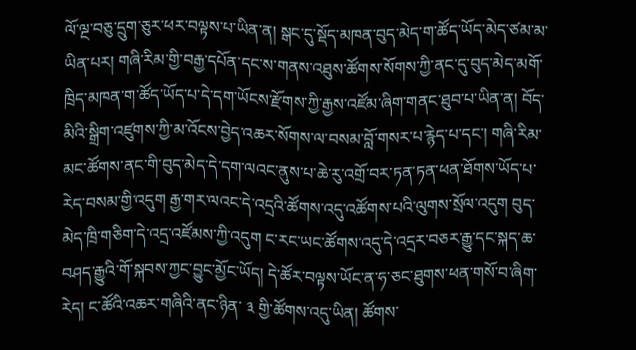ལོ་ལྔ་བཅུ་དྲུག་ཅུར་ཕར་བལྟས་པ་ཡིན་ན། སྒང་དུ་སྡོད་མཁན་བུད་མེད་ག་ཚོད་ཡོད་མེད་ཙམ་མ་ཡིན་པར། གཞི་རིམ་གྱི་བརྒྱ་དཔོན་དང་ས་གནས་འཐུས་ཚོགས་སོགས་ཀྱི་ནང་དུ་བུད་མེད་མགོ་ཁྲིད་མཁན་ག་ཚོད་ཡོད་པ་དེ་དག་ཡོངས་རྫོགས་ཀྱི་རྒྱས་འཛོམ་ཞིག་གནང་ཐུབ་པ་ཡིན་ན། བོད་མིའི་སྒྲིག་འཛུགས་ཀྱི་མ་འོངས་བྱེད་འཆར་སོགས་ལ་བསམ་བློ་གསར་པ་རྙེད་པ་དང་། གཞི་རིམ་མང་ཚོགས་ནང་གི་བུད་མེད་དེ་དག་ལའང་ནུས་པ་ཆེ་རུ་འགྲོ་བར་ཏན་ཏན་ཕན་ཐོགས་ཡོད་པ་རེད་བསམ་གྱི་འདུག རྒྱ་གར་ལའང་དེ་འདྲའི་ཚོགས་འདུ་འཚོགས་པའི་ལུགས་སྲོལ་འདུག བུད་མེད་ཁྲི་གཅིག་དེ་འདྲ་འཛོམས་ཀྱི་འདུག ང་རང་ཡང་ཚོགས་འདུ་དེ་འདྲར་བཅར་རྒྱུ་དང་སྐད་ཆ་བཤད་རྒྱུའི་གོ་སྐབས་ཀྱང་བྱུང་མྱོང་ཡོད། དེ་ཚོར་བལྟས་ཡོང་ན་ཧ་ཅང་ཐུགས་ཕན་གསོ་བ་ཞིག་རེད། ང་ཚོའི་འཆར་གཞིའི་ནང་ཉིན་ ༣ གྱི་ཚོགས་འདུ་ཡིན། ཚོགས་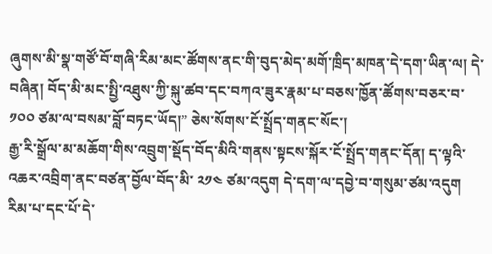ཞུགས་མི་སྣ་གཙོ་བོ་གཞི་རིམ་མང་ཚོགས་ནང་གི་བུད་མེད་མགོ་ཁྲིད་མཁན་དེ་དག་ཡིན་ལ། དེ་བཞིན། བོད་མི་མང་སྤྱི་འཐུས་ཀྱི་སྐུ་ཚབ་དང་བཀའ་ཟུར་རྣམ་པ་བཅས་ཁྱོན་ཚོགས་བཅར་བ་ ༡༠༠ ཙམ་ལ་བསམ་བློ་བཏང་ཡོད།” ཅེས་སོགས་ངོ་སྤྲོད་གནང་སོང་།
རྒྱ་རི་སྒྲོལ་མ་མཆོག་གིས་འབྲུག་སྡོད་བོད་མིའི་གནས་སྟངས་སྐོར་ངོ་སྤྲོད་གནང་དོན། ད་ལྟའི་འཆར་འབྲིག་ནང་བཙན་བྱོལ་བོད་མི་ ༢༡༤ ཙམ་འདུག དེ་དག་ལ་དབྱེ་བ་གསུམ་ཙམ་འདུག རིམ་པ་དང་པོ་དེ་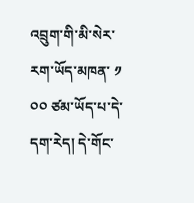འབྲུག་གི་མི་སེར་རག་ཡོད་མཁན་ ༡ ༠༠ ཙམ་ཡོད་པ་དེ་དག་རེད། དེ་གོང་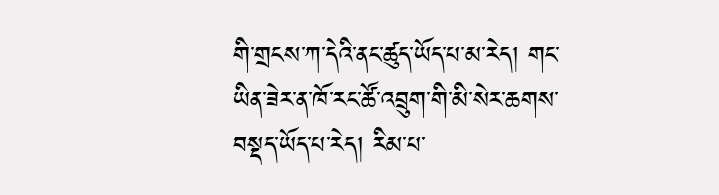གི་གྲངས་ཀ་དེའི་ནང་ཚུད་ཡོད་པ་མ་རེད། གང་ཡིན་ཟེར་ན་ཁོ་རང་ཚོ་འབྲུག་གི་མི་སེར་ཆགས་བསྡད་ཡོད་པ་རེད། རིམ་པ་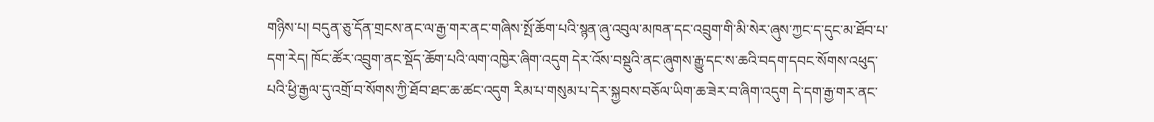གཉིས་པ། བདུན་ཅུ་དོན་གྲངས་ནང་ལ་རྒྱ་གར་ནང་གཞིས་སྤོ་ཆོག་པའི་སྙན་ཞུ་འབུལ་མཁན་དང་འབྲུག་གི་མི་སེར་ཞུས་ཀྱང་ད་དུང་མ་ཐོབ་པ་དག་རེད། ཁོང་ཚོར་འབྲུག་ནང་སྡོད་ཆོག་པའི་ལག་འཁྱེར་ཞིག་འདུག དེར་འོས་བསྡུའི་ནང་ཞུགས་རྒྱུ་དང་ས་ཆའི་བདག་དབང་སོགས་འཕུད་པའི་ཕྱི་རྒྱལ་དུ་འགྲོ་བ་སོགས་ཀྱི་ཐོབ་ཐང་ཆ་ཚང་འདུག རིམ་པ་གསུམ་པ་དེར་སྐྱབས་བཅོལ་ཡིག་ཆ་ཟེར་བ་ཞིག་འདུག དེ་དག་རྒྱ་གར་ནང་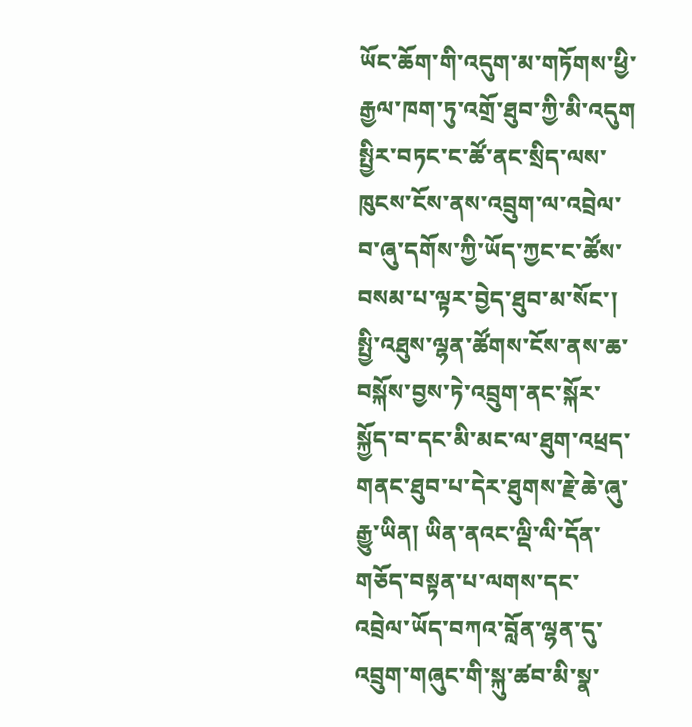ཡོང་ཆོག་གི་འདུག་མ་གཏོགས་ཕྱི་རྒྱལ་ཁག་ཏུ་འགྲོ་ཐུབ་ཀྱི་མི་འདུག
སྤྱིར་བཏང་ང་ཚོ་ནང་སྲིད་ལས་ཁུངས་ངོས་ནས་འབྲུག་ལ་འབྲེལ་བ་ཞུ་དགོས་ཀྱི་ཡོད་ཀྱང་ང་ཚོས་བསམ་པ་ལྟར་བྱེད་ཐུབ་མ་སོང་། སྤྱི་འཐུས་ལྷན་ཚོགས་ངོས་ནས་ཆ་བསྐོས་བྱས་ཏེ་འབྲུག་ནང་སྐོར་སྐྱོད་བ་དང་མི་མང་ལ་ཐུག་འཕྲད་གནང་ཐུབ་པ་དེར་ཐུགས་རྗེ་ཆེ་ཞུ་རྒྱུ་ཡིན། ཡིན་ནའང་ལྡི་ལི་དོན་གཅོད་བསྟན་པ་ལགས་དང་འབྲེལ་ཡོད་བཀའ་བློན་ལྷན་དུ་འབྲུག་གཞུང་གི་སྐུ་ཚབ་མི་སྣ་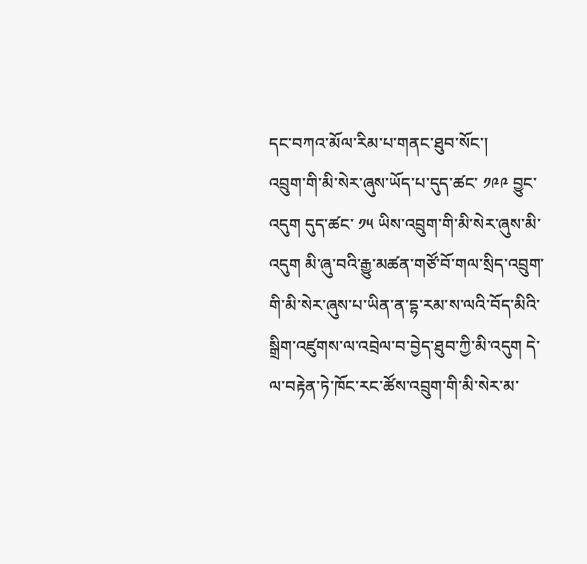དང་བཀའ་མོལ་རིམ་པ་གནང་ཐུབ་སོང་།
འབྲུག་གི་མི་སེར་ཞུས་ཡོད་པ་དུད་ཚང་ ༡༩༩ བྱུང་འདུག དུད་ཚང་ ༡༥ ཡིས་འབྲུག་གི་མི་སེར་ཞུས་མི་འདུག མི་ཞུ་བའི་རྒྱུ་མཚན་གཙོ་བོ་གལ་སྲིད་འབྲུག་གི་མི་སེར་ཞུས་པ་ཡིན་ན་དྷ་རམ་ས་ལའི་བོད་མིའི་སྒྲིག་འཛུགས་ལ་འབྲེལ་བ་བྱེད་ཐུབ་ཀྱི་མི་འདུག དེ་ལ་བརྟེན་ཏེ་ཁོང་རང་ཚོས་འབྲུག་གི་མི་སེར་མ་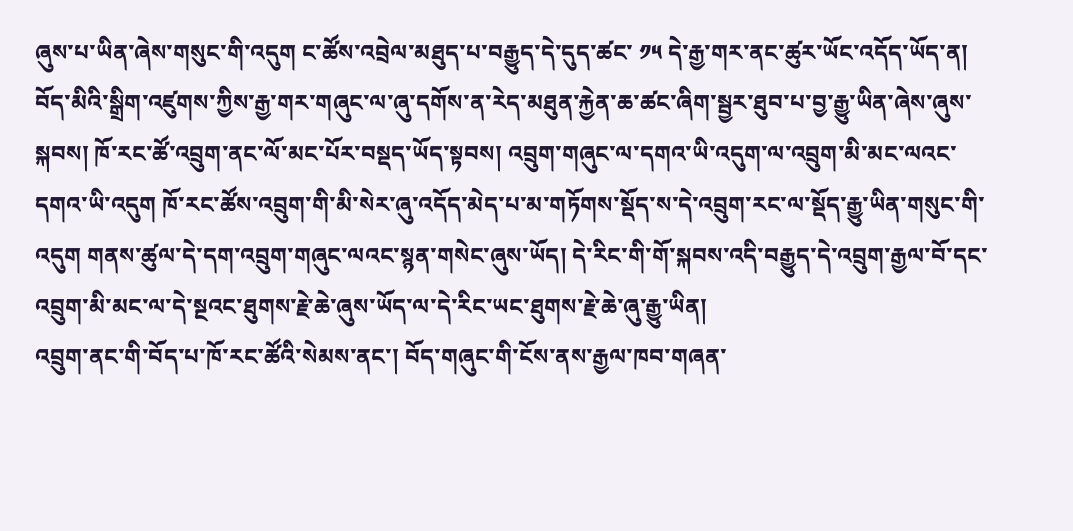ཞུས་པ་ཡིན་ཞེས་གསུང་གི་འདུག ང་ཚོས་འབྲེལ་མཐུད་པ་བརྒྱུད་དེ་དུད་ཚང་ ༡༥ དེ་རྒྱ་གར་ནང་ཚུར་ཡོང་འདོད་ཡོད་ན། བོད་མིའི་སྒྲིག་འཛུགས་ཀྱིས་རྒྱ་གར་གཞུང་ལ་ཞུ་དགོས་ན་རེད་མཐུན་རྐྱེན་ཆ་ཚང་ཞིག་སྦྱར་ཐུབ་པ་བྱ་རྒྱུ་ཡིན་ཞེས་ཞུས་སྐབས། ཁོ་རང་ཚོ་འབྲུག་ནང་ལོ་མང་པོར་བསྡད་ཡོད་སྟབས། འབྲུག་གཞུང་ལ་དགའ་ཡི་འདུག་ལ་འབྲུག་མི་མང་ལའང་དགའ་ཡི་འདུག ཁོ་རང་ཚོས་འབྲུག་གི་མི་སེར་ཞུ་འདོད་མེད་པ་མ་གཏོགས་སྡོད་ས་དེ་འབྲུག་རང་ལ་སྡོད་རྒྱུ་ཡིན་གསུང་གི་འདུག གནས་ཚུལ་དེ་དག་འབྲུག་གཞུང་ལའང་སྙན་གསེང་ཞུས་ཡོད། དེ་རིང་གི་གོ་སྐབས་འདི་བརྒྱུད་དེ་འབྲུག་རྒྱལ་བོ་དང་འབྲུག་མི་མང་ལ་དེ་སྔའང་ཐུགས་རྗེ་ཆེ་ཞུས་ཡོད་ལ་དེ་རིང་ཡང་ཐུགས་རྗེ་ཆེ་ཞུ་རྒྱུ་ཡིན།
འབྲུག་ནང་གི་བོད་པ་ཁོ་རང་ཚོའི་སེམས་ནང་། བོད་གཞུང་གི་ངོས་ནས་རྒྱལ་ཁབ་གཞན་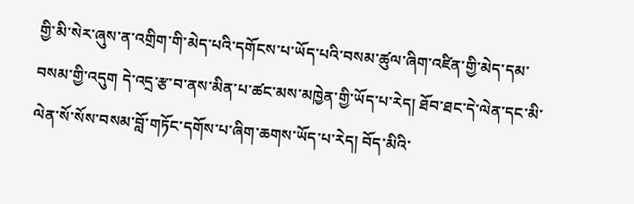གྱི་མི་སེར་ཞུས་ན་འགྲིག་གི་མེད་པའི་དགོངས་པ་ཡོད་པའི་བསམ་ཚུལ་ཞིག་འཛིན་གྱི་མེད་དམ་བསམ་གྱི་འདུག དེ་འདྲ་རྩ་བ་ནས་མིན་པ་ཚང་མས་མཁྱེན་གྱི་ཡོད་པ་རེད། ཐོབ་ཐང་དེ་ལེན་དང་མི་ལེན་སོ་སོས་བསམ་བློ་གཏོང་དགོས་པ་ཞིག་ཆགས་ཡོད་པ་རེད། བོད་མིའི་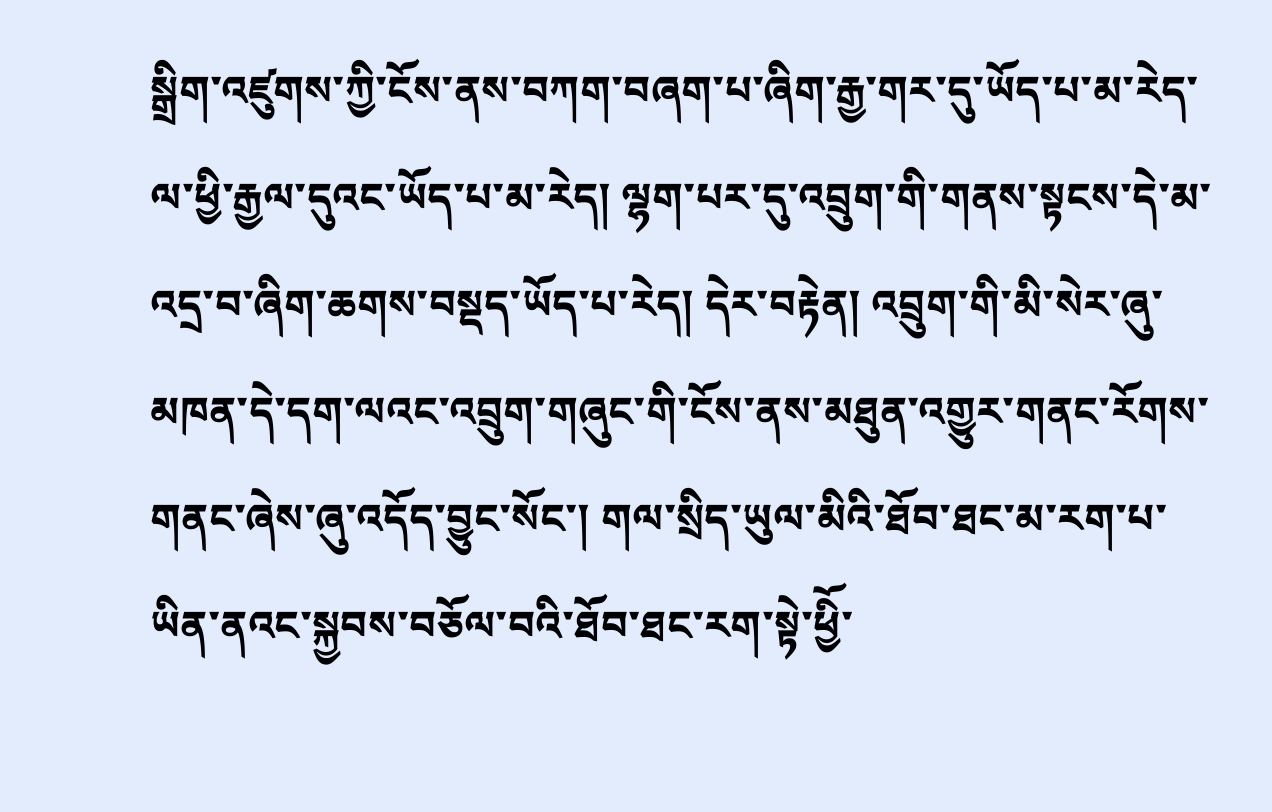སྒྲིག་འཛུགས་ཀྱི་ངོས་ནས་བཀག་བཞག་པ་ཞིག་རྒྱ་གར་དུ་ཡོད་པ་མ་རེད་ལ་ཕྱི་རྒྱལ་དུའང་ཡོད་པ་མ་རེད། ལྷག་པར་དུ་འབྲུག་གི་གནས་སྟངས་དེ་མ་འདྲ་བ་ཞིག་ཆགས་བསྡད་ཡོད་པ་རེད། དེར་བརྟེན། འབྲུག་གི་མི་སེར་ཞུ་མཁན་དེ་དག་ལའང་འབྲུག་གཞུང་གི་ངོས་ནས་མཐུན་འགྱུར་གནང་རོགས་གནང་ཞེས་ཞུ་འདོད་བྱུང་སོང་། གལ་སྲིད་ཡུལ་མིའི་ཐོབ་ཐང་མ་རག་པ་ཡིན་ནའང་སྐྱབས་བཅོལ་བའི་ཐོབ་ཐང་རག་སྟེ་ཕྱིོ་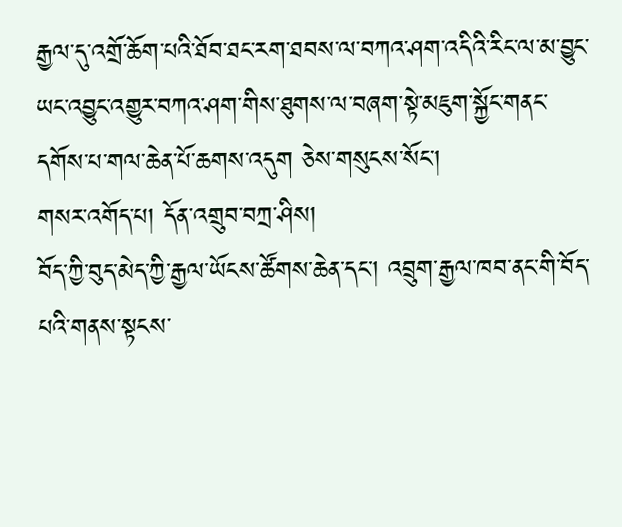རྒྱལ་དུ་འགྲོ་ཆོག་པའི་ཐོབ་ཐང་རག་ཐབས་ལ་བཀའ་ཤག་འདིའི་རིང་ལ་མ་བྱུང་ཡང་འབྱུང་འགྱུར་བཀའ་ཤག་གིས་ཐུགས་ལ་བཞག་སྟེ་མཇུག་སྐྱོང་གནང་དགོས་པ་གལ་ཆེན་པོ་ཆགས་འདུག ཅེས་གསུངས་སོང་།
གསར་འགོད་པ། དོན་འགྲུབ་བཀྲ་ཤིས།
བོད་ཀྱི་བུད་མེད་ཀྱི་རྒྱལ་ཡོངས་ཚོགས་ཆེན་དང་། འབྲུག་རྒྱལ་ཁབ་ནང་གི་བོད་པའི་གནས་སྟངས་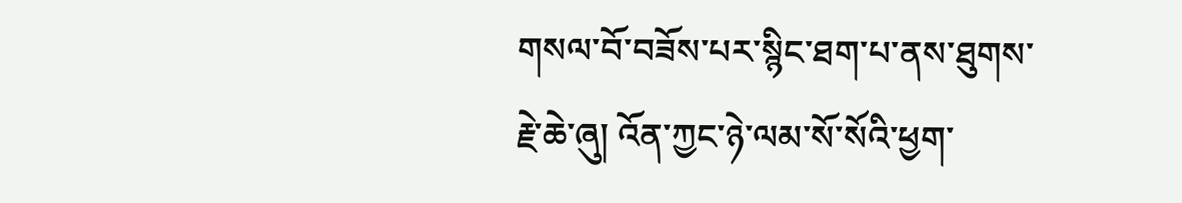གསལ་བོ་བཟོས་པར་སྙིང་ཐག་པ་ནས་ཐུགས་རྗེ་ཆེ་ཞུ། འོན་ཀྱང་ཉེ་ལམ་སོ་སོའི་ཕྱག་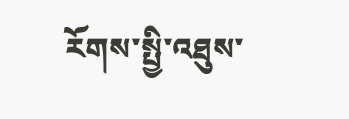རོགས་སྤྱི་འཐུས་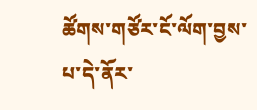ཚོགས་གཙོར་ངོ་ལོག་བྱས་པ་དེ་ནོར་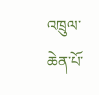འཁྲུལ་ཆེན་པོ་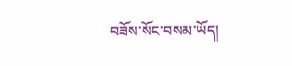བཟོས་སོང་བསམ་ཡོད།